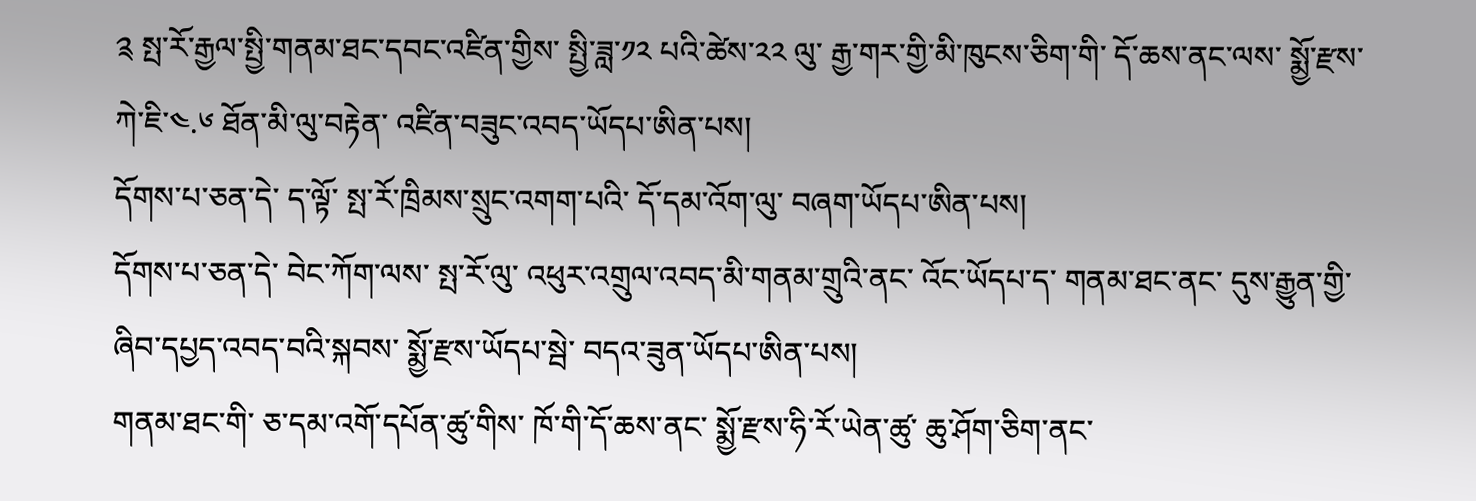༉ སྤ་རོ་རྒྱལ་སྤྱི་གནམ་ཐང་དབང་འཛིན་གྱིས་ སྤྱི་ཟླ་༡༢ པའི་ཚེས་༢༢ ལུ་ རྒྱ་གར་གྱི་མི་ཁུངས་ཅིག་གི་ དོ་ཆས་ནང་ལས་ སྨྱོ་རྫས་ཀེ་ཇི་༤.༦ ཐོན་མི་ལུ་བརྟེན་ འཛིན་བཟུང་འབད་ཡོདཔ་ཨིན་པས།
དོགས་པ་ཅན་དེ་ ད་ལྟོ་ སྤ་རོ་ཁྲིམས་སྲུང་འགག་པའི་ དོ་དམ་འོག་ལུ་ བཞག་ཡོདཔ་ཨིན་པས།
དོགས་པ་ཅན་དེ་ བེང་ཀོག་ལས་ སྤ་རོ་ལུ་ འཕུར་འགྲུལ་འབད་མི་གནམ་གྲུའི་ནང་ འོང་ཡོདཔ་ད་ གནམ་ཐང་ནང་ དུས་རྒྱུན་གྱི་ ཞིབ་དཔྱད་འབད་བའི་སྐབས་ སྨྱོ་རྫས་ཡོདཔ་སྦེ་ བདའ་ཟུན་ཡོདཔ་ཨིན་པས།
གནམ་ཐང་གི་ ཅ་དམ་འགོ་དཔོན་ཚུ་གིས་ ཁོ་གི་དོ་ཆས་ནང་ སྨྱོ་རྫས་ཧི་རོ་ཡེན་ཚུ་ ཆུ་ཤོག་ཅིག་ནང་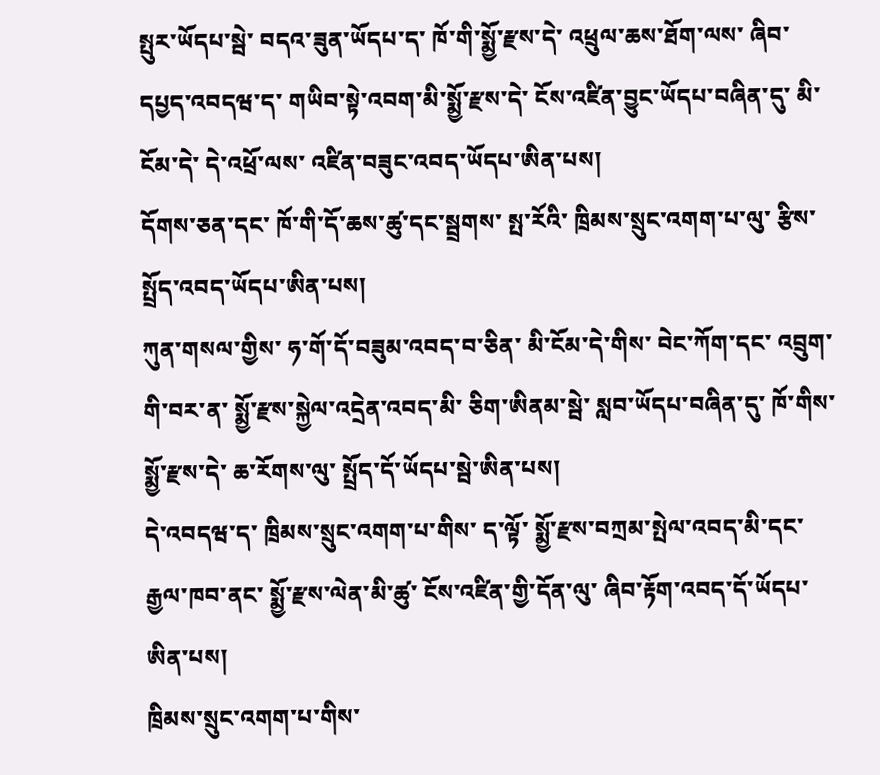སྤུར་ཡོདཔ་སྦེ་ བདའ་ཟུན་ཡོདཔ་ད་ ཁོ་གི་སྨྱོ་རྫས་དེ་ འཕྲུལ་ཆས་ཐོག་ལས་ ཞིབ་དཔྱད་འབདཝ་ད་ གཡིབ་སྟེ་འབག་མི་སྨྱོ་རྫས་དེ་ ངོས་འཛིན་བྱུང་ཡོདཔ་བཞིན་དུ་ མི་ངོམ་དེ་ དེ་འཕྲོ་ལས་ འཛིན་བཟུང་འབད་ཡོདཔ་ཨིན་པས།
དོགས་ཅན་དང་ ཁོ་གི་དོ་ཆས་ཚུ་དང་སྦྲགས་ སྤ་རོའི་ ཁྲིམས་སྲུང་འགག་པ་ལུ་ རྩིས་སྤྲོད་འབད་ཡོདཔ་ཨིན་པས།
ཀུན་གསལ་གྱིས་ ཧ་གོ་དོ་བཟུམ་འབད་བ་ཅིན་ མི་ངོམ་དེ་གིས་ བེང་ཀོག་དང་ འབྲུག་གི་བར་ན་ སྨྱོ་རྫས་སྐྱེལ་འདྲེན་འབད་མི་ ཅིག་ཨིནམ་སྦེ་ སླབ་ཡོདཔ་བཞིན་དུ་ ཁོ་གིས་ སྨྱོ་རྫས་དེ་ ཆ་རོགས་ལུ་ སྤྲོད་དོ་ཡོདཔ་སྦེ་ཨིན་པས།
དེ་འབདཝ་ད་ ཁྲིམས་སྲུང་འགག་པ་གིས་ ད་ལྟོ་ སྨྱོ་རྫས་བཀྲམ་སྤེལ་འབད་མི་དང་ རྒྱལ་ཁབ་ནང་ སྨྱོ་རྫས་ལེན་མི་ཚུ་ ངོས་འཛིན་གྱི་དོན་ལུ་ ཞིབ་རྟོག་འབད་དོ་ཡོདཔ་ཨིན་པས།
ཁྲིམས་སྲུང་འགག་པ་གིས་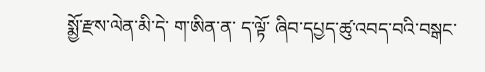སྨྱོ་རྫས་ལེན་མི་དེ་ ག་ཨིན་ན་ ད་ལྟོ་ ཞིབ་དཔྱད་ཚུ་འབད་བའི་བསྒང་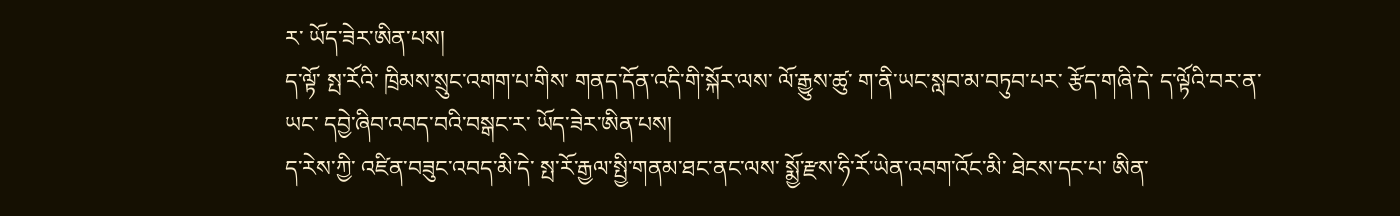ར་ ཡོད་ཟེར་ཨིན་པས།
ད་ལྟོ་ སྤ་རོའི་ ཁྲིམས་སྲུང་འགག་པ་གིས་ གནད་དོན་འདི་གི་སྐོར་ལས་ ལོ་རྒྱུས་ཚུ་ ག་ནི་ཡང་སླབ་མ་བཏུབ་པར་ རྩོད་གཞི་དེ་ ད་ལྟོའི་བར་ན་ཡང་ དབྱེ་ཞིབ་འབད་བའི་བསྒང་ར་ ཡོད་ཟེར་ཨིན་པས།
ད་རེས་ཀྱི་ འཛིན་བཟུང་འབད་མི་དེ་ སྤ་རོ་རྒྱལ་སྤྱི་གནམ་ཐང་ནང་ལས་ སྨྱོ་རྫས་ཧི་རོ་ཡེན་འབག་འོང་མི་ ཐེངས་དང་པ་ ཨིན་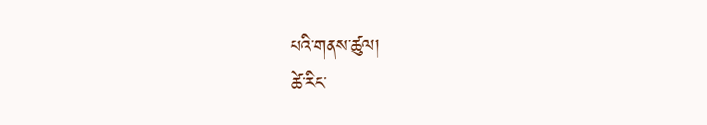པའི་གནས་ཚུལ།
ཚེ་རིང་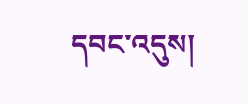དབང་འདུས།